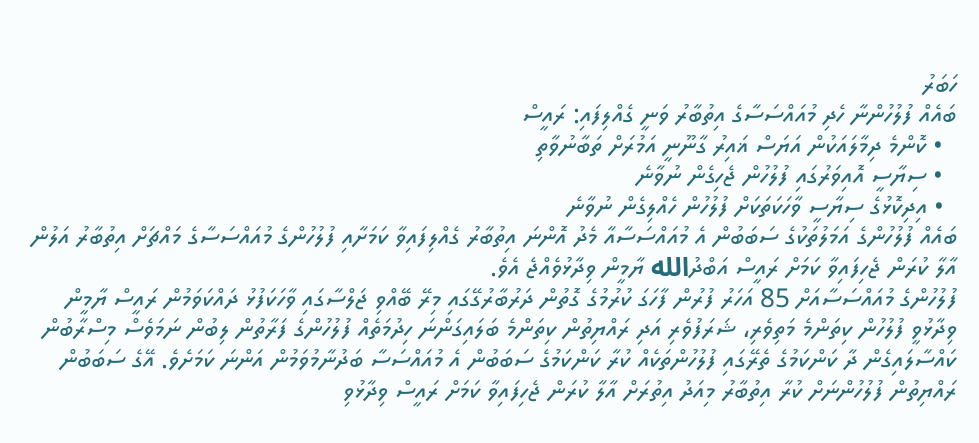ހަބަރު
ބައެއް ފުލުހުންނާ ހެދި މުއައްސަސާގެ އިތުބާރު ވަނީ ގެއްލިފައި: ރައީސް
  • ކޮންމެ ދިމާލައަކުން އަޔަސް ޣައިރު ގާނޫނީ އަމުރަށް ތަބާނުވާތި
  • ސިޔާސީ އޮއިވަރުގައި ފުލުހުން ޖެހިގެން ނުވާނެ
  • އިދިކޮޅުގެ ސިޔާސީ ވާހަކަތަކަށް ފުލުހުން ހެއްލިގެން ނުވާނެ
ބައެއް ފުލުހުންގެ އަމަލުތަކުގެ ސަބަބުން އެ މުއައްސަސާއާ މެދު އޮންނަ އިތުބާރު ގެއްލިފައިވާ ކަމަށާއި ފުލުހުންގެ މުއައްސަސާގެ މައްޗަށް އިތުބާރު އަލުން އާލާ ކުރަން ޖެހިފައިވާ ކަމަށް ރައީސް އަބްދުالله ޔާމީން ވިދާޅުވެއްޖެ އެވެ.
ފުލުހުންގެ މުއައްސަސާއަށް 85 އަހަރު ފުރުން ފާހަގަ ކުރުމުގެ ގޮތުން ދަރުބާރުގޭގައި މިރޭ ބޭއްވި ޖަލްސާގައި ވާހަކަފުޅު ދައްކަވަމުން ރައީސް ޔާމީން ވިދާޅުވީ ފުލުހުން ކިތަންމެ މަތިވެރި، ޝަރަފުވެރި އަދި ރައްޔިތުން ކިތަންމެ ބަލައިގަންނަ ހިދުމަތެއް ފުލުހުންގެ ފަރާތުން ލިބުން ނަމަވެސް މިސްރާބުން ކައްސާލައިގެން ދާ ކަންކަމުގެ ތެރޭގައި ފުލުހުންތަކެއް ކުރާ ކަންކަމުގެ ސަބަބުން އެ މުއައްސަސާ ބަދުނާމުވަމުން އަންނަ ކަމަށެވެ. އޭގެ ސަބަބުން ރައްޔިތުން ފުލުހުންނަށް ކުރާ އިތުބާރު މިއަދު އިތުރަށް އާލާ ކުރަން ޖެހިފައިވާ ކަމަށް ރައީސް ވިދާޅުވި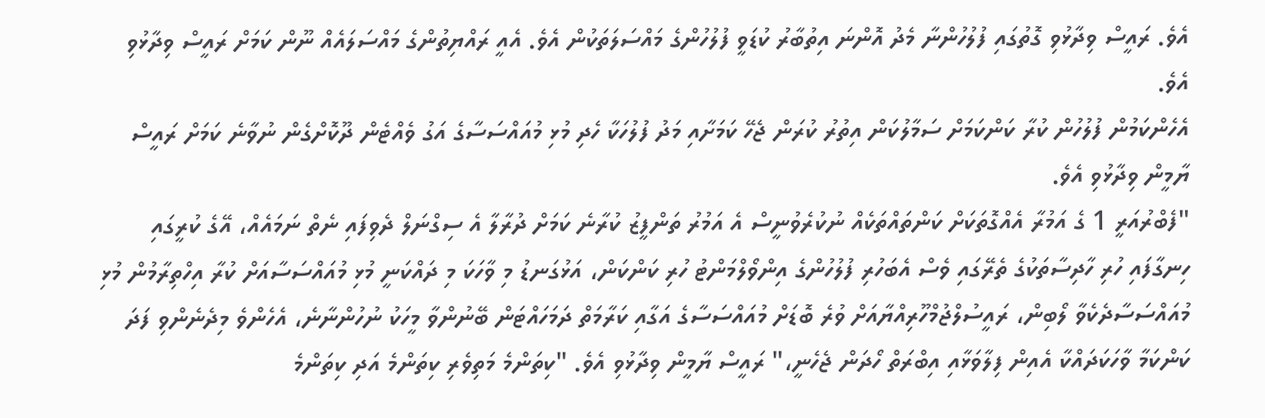އެވެ. ރައީސް ވިދާޅުވި ގޮތުގައި ފުލުހުންނާ މެދު އޮންނަ އިތުބާރު ކުޑަވީ ފުލުހުންގެ މައްސަލަތަކުން އެވެ. އެއީ ރައްޔިތުންގެ މައްސަލައެއް ނޫން ކަމަށް ރައީސް ވިދާޅުވި އެވެ.
އެހެންކަމުން ފުލުހުން ކުރާ ކަންކަމަށް ސަމާލުކަން އިތުރު ކުރަން ޖެހޭ ކަމަށާއި މަދު ފުލުހަކާ ހެދި މުޅި މުއައްސަސާގެ އަގު ވެއްޓެން ދޫކޮށްގެން ނުވާނެ ކަމަށް ރައީސް ޔާމީން ވިދާޅުވި އެވެ.
"ފެބްރުއަރީ 1 ގެ އަމުރާ އެއްގޮތަކަށް ކަންތައްތަކެއް ނުކުރެވުނީސް އެ އަމުރު ތަންފީޒު ކުރާނެ ކަމަށް ދުރާލާ އެ ސިގްނަލް ދެވިފައި ނެތް ނަމައެއް، އޭގެ ކުރީގައި ހިނގާފައި ހުރި ހާދިސާތަކުގެ ތެރޭގައި ވެސް އެބަހުރި ފުލުހުންގެ އިންވޯލްމަންޓު ހުރި ކަންކަން، އަޅުގަނޑު މި ވާހަކަ މި ދައްކަނީ މުޅި މުއައްސަސާއަށް ކުރާ އިހްތިރާމުން މުޅި މުއައްސަސާދެކެވާ ލޯބިން، ރައީސުލްޖުމްހޫރިއްޔާއަށް ވުރެ ބޮޑަށް މުއައްސަސާގެ އަގާއި ކަރާމަތް ދަމަހައްޓަން ބޭނުންވާ މީހަކު ނުހުންނާނެ، އެހެންވެ މިދެނެންވި ފަދަ ކަންކަމާ ވާހަކަދައްކާ އެއިން ފިލާވަޅާއި އިބްރަތް ހޯދަން ޖެހެނީ،" ރައީސް ޔާމީން ވިދާޅުވި އެވެ. "ކިތަންމެ މަތިވެރި ކިތަންމެ އަދި ކިތަންމެ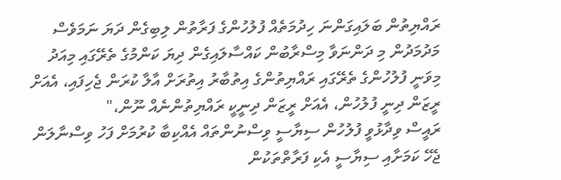ރައްޔިތުން ބަލައިގަންނަ ހިދުމަތެއް ފުލުހުންގެ ފަރާތުން ލިބިގެން ދަޔަ ނަމަވެސް މަދުމަދުން މި ދަންނަވާ މިސްރާބުން ކައްސާލައިގެން ދިޔަ ކަންމުގެ ތެރޭގައި މިއަދު މިވަނީ ފުލުހުންގެ ތެރޭގައި ރައްޔިތުންގެ އިތުބާރު އިތުރަށް އާލާ ކުރަން ޖެހިފައި، އެއަށް ރީޒަން ދިނީ ފުލުހުން، އެއަށް ރީޒަން ދިނީކީ ރައްޔިތުންނެއް ނޫން،"
ރައީސް ވިދާޅުވީ ފުލުހުން ސިޔާސީ ވިސްނުންތައް އެއްކިބާ ކުރުމަށް ފަހު ވިސްނާލަން ޖެހޭ ކަމަށާއި ސިޔާސީ އެކި ފަރާތްތަކުން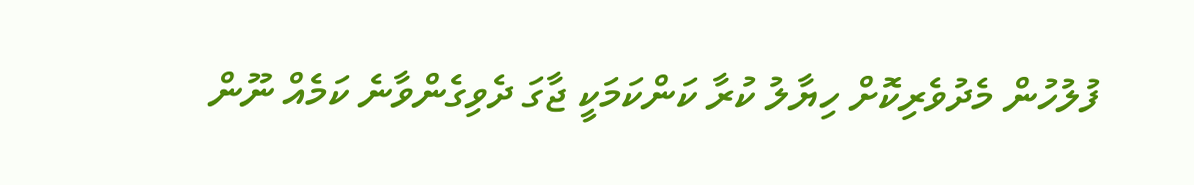ފުލުހުން މެދުވެރިކޮށް ހިޔާލު ކުރާ ކަންކަމަކީ ޖާގަ ދެވިގެންވާނެ ކަމެއް ނޫން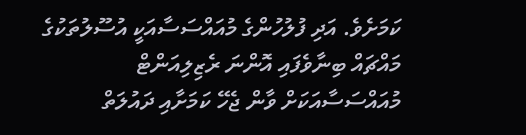ކަމަށެވެ. އަދި ފުލުހުންގެ މުއައްސަސާއަކީ އުސޫލުތަކުގެ މައްޗައް ބިނާވެފައި އޮންނަ ރެޒިލިއަންޓް މުއައްސަސާއަކަށް ވާން ޖެހޭ ކަމަށާއި ދައުލަތް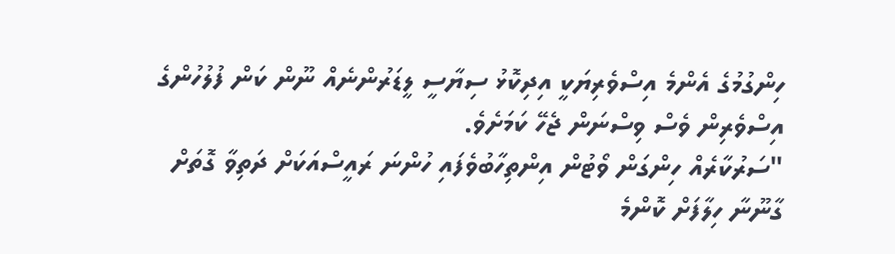ހިންގުމުގެ އެންމެ އިސްވެރިޔަކީ އިދިކޮޅު ސިޔާސީ ލީޑަރުންނެއް ނޫން ކަން ފުލުހުންގެ އިސްވެރިން ވެސް ވިސްނަން ޖެހޭ ކަމަށެވެ.
"ސަރުކާރެއް ހިންގަން ވޯޓުން އިންތިހާބުވެފައި ހުންނަ ރައީސްއަކަށް ދަތިވާ ގޮތަށް ގާނޫނާ ހިލާފަށް ކޮންމެ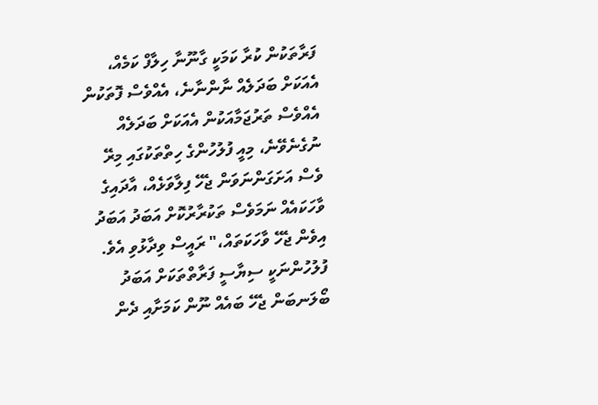ފަރާތަކުން ކުރާ ކަމަކީ ގާނޫނާ ހިލާފް ކަމެއް، އެއަކަށް ބަދަލެއް ނާންނާނެ، އެއްވެސް ފޮތަކުން އެއްވެސް ތަރުޖަމާއަކުން އެއަކަށް ބަދަލެއް ނުގެނެވޭނެ، މިއީ ފުލުހުންގެ ހިތްތަކުގައި މިރޭ ވެސް އަށަގަންނަވަން ޖެހޭ ފިލާވަޅެއް، އާދައިގެ ވާހަކައެއް ނަމަވެސް ތަކުރާރުކޮށް އަބަދު އަބަދު އިވެން ޖެހޭ ވާހަކަތައް،" ރައީސް ވިދާޅުވި އެވެ.
ފުލުހުންނަކީ ސިޔާސީ ފަރާތްތަކަށް އަބަދު ބޯލަނބަން ޖެހޭ ބައެއް ނޫން ކަމަށާއި ދެން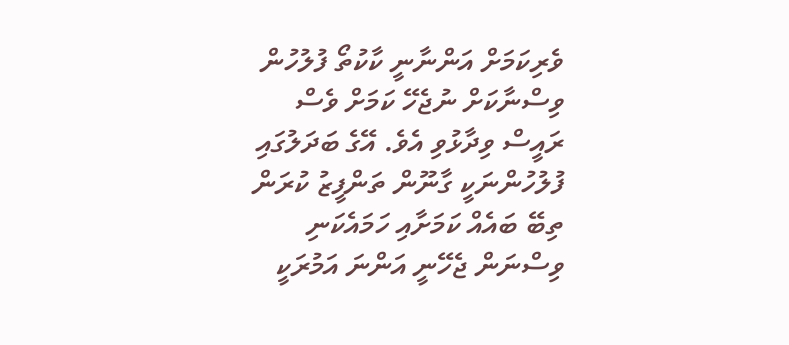ވެރިކަމަށް އަންނާނީ ކާކުތޯ ފުލުހުން ވިސްނާކަށް ނުޖެހޭ ކަމަށް ވެސް ރައީސް ވިދާޅުވި އެވެ. އޭގެ ބަދަލުގައި ފުލުހުންނަކީ ގާނޫން ތަންފީޒު ކުރަން ތިބޭ ބައެއް ކަމަށާއި ހަމައެކަނި ވިސްނަން ޖެހޭނީ އަންނަ އަމުރަކީ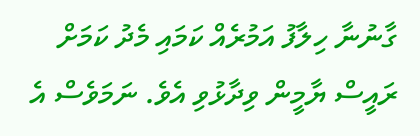ގާނުނާ ހިލާފު އަމުރެއް ކަމައި މެދު ކަމަށް ރައީސް ޔާމީން ވިދާޅުވި އެވެ. ނަމަވެސް އެ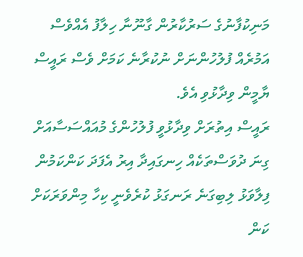މަނިކުފާނުގެ ސަރުކާރުން ގާނޫނާ ހިލާފު އެއްވެސް އަމުރެއް ފުލުހުންނަށް ނުކުރާނެ ކަމަށް ވެސް ރައީސް ޔާމީން ވިދާޅުވި އެވެ.
ރައީސް އިތުރަށް ވިދާޅުވީ ފުލުހުންގެ މުއައްސަސާއަށް ގިނަ ދުވަސްތަކެއް ހިނގައިދާ އިރު އެފަދަ ކަންކަމުން ފިލާވަޅު ލިބިގަނެ ރަނގަޅު ކުރެވެނީ ކިހާ މިންވަރަކަށް ކަން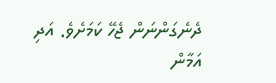ދެނެގަންނަން ޖެހޭ ކަމަށެވެ. އަދި އަމާން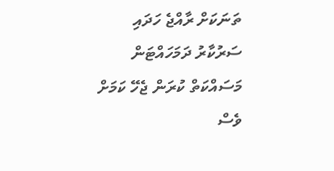ތަނަކަށް ރާއްޖެ ހަދައި ސަރުކާރު ދަމަހައްޓަން މަސައްކަތް ކުރަން ޖެހޭ ކަމަށް ވެސް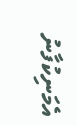އެމަނިކުފާނު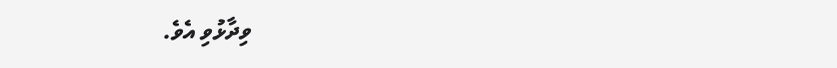ވިދާޅުވި އެވެ.